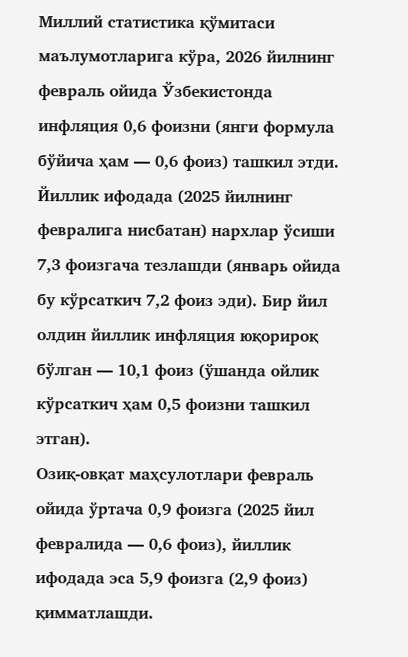Миллий статистика қўмитаси маълумотларига кўра, 2026 йилнинг февраль ойида Ўзбекистонда инфляция 0,6 фоизни (янги формула бўйича ҳам — 0,6 фоиз) ташкил этди.
Йиллик ифодада (2025 йилнинг февралига нисбатан) нархлар ўсиши 7,3 фоизгача тезлашди (январь ойида бу кўрсаткич 7,2 фоиз эди). Бир йил олдин йиллик инфляция юқорироқ бўлган — 10,1 фоиз (ўшанда ойлик кўрсаткич ҳам 0,5 фоизни ташкил этган).
Озиқ-овқат маҳсулотлари февраль ойида ўртача 0,9 фоизга (2025 йил февралида — 0,6 фоиз), йиллик ифодада эса 5,9 фоизга (2,9 фоиз) қимматлашди.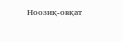Ноозиқ-овқат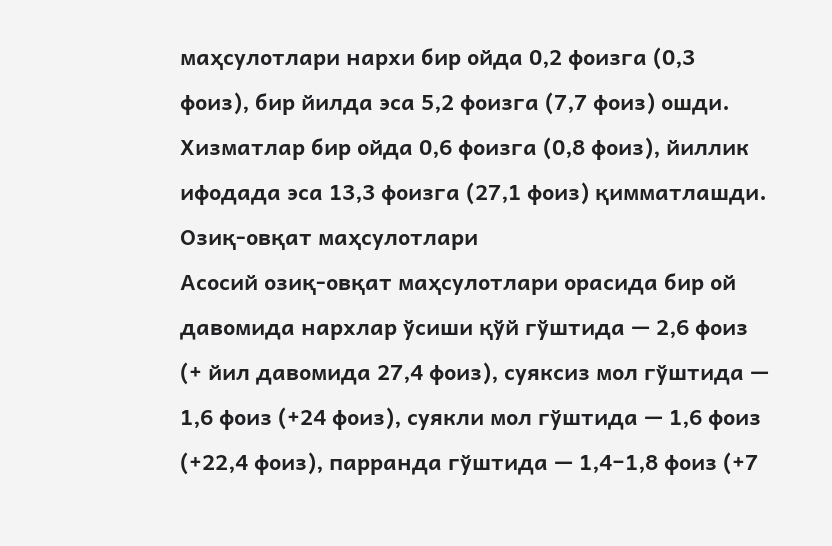маҳсулотлари нархи бир ойда 0,2 фоизга (0,3 фоиз), бир йилда эса 5,2 фоизга (7,7 фоиз) ошди. Хизматлар бир ойда 0,6 фоизга (0,8 фоиз), йиллик ифодада эса 13,3 фоизга (27,1 фоиз) қимматлашди.
Озиқ-овқат маҳсулотлари
Асосий озиқ-овқат маҳсулотлари орасида бир ой давомида нархлар ўсиши қўй гўштида — 2,6 фоиз (+ йил давомида 27,4 фоиз), суяксиз мол гўштида — 1,6 фоиз (+24 фоиз), суякли мол гўштида — 1,6 фоиз (+22,4 фоиз), парранда гўштида — 1,4−1,8 фоиз (+7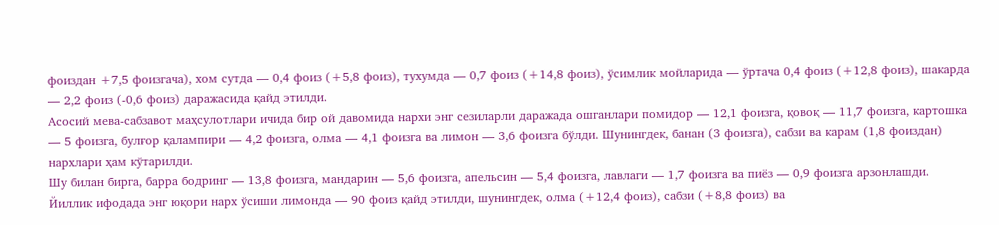фоиздан +7,5 фоизгача), хом сутда — 0,4 фоиз (+5,8 фоиз), тухумда — 0,7 фоиз (+14,8 фоиз), ўсимлик мойларида — ўртача 0,4 фоиз (+12,8 фоиз), шакарда — 2,2 фоиз (-0,6 фоиз) даражасида қайд этилди.
Асосий мева-сабзавот маҳсулотлари ичида бир ой давомида нархи энг сезиларли даражада ошганлари помидор — 12,1 фоизга, қовоқ — 11,7 фоизга, картошка — 5 фоизга, булғор қалампири — 4,2 фоизга, олма — 4,1 фоизга ва лимон — 3,6 фоизга бўлди. Шунингдек, банан (3 фоизга), сабзи ва карам (1,8 фоиздан) нархлари ҳам кўтарилди.
Шу билан бирга, барра бодринг — 13,8 фоизга, мандарин — 5,6 фоизга, апельсин — 5,4 фоизга, лавлаги — 1,7 фоизга ва пиёз — 0,9 фоизга арзонлашди.
Йиллик ифодада энг юқори нарх ўсиши лимонда — 90 фоиз қайд этилди, шунингдек, олма (+12,4 фоиз), сабзи (+8,8 фоиз) ва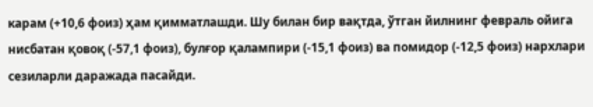карам (+10,6 фоиз) ҳам қимматлашди. Шу билан бир вақтда, ўтган йилнинг февраль ойига нисбатан қовоқ (-57,1 фоиз), булғор қалампири (-15,1 фоиз) ва помидор (-12,5 фоиз) нархлари сезиларли даражада пасайди.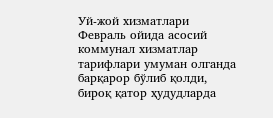Уй-жой хизматлари
Февраль ойида асосий коммунал хизматлар тарифлари умуман олганда барқарор бўлиб қолди, бироқ қатор ҳудудларда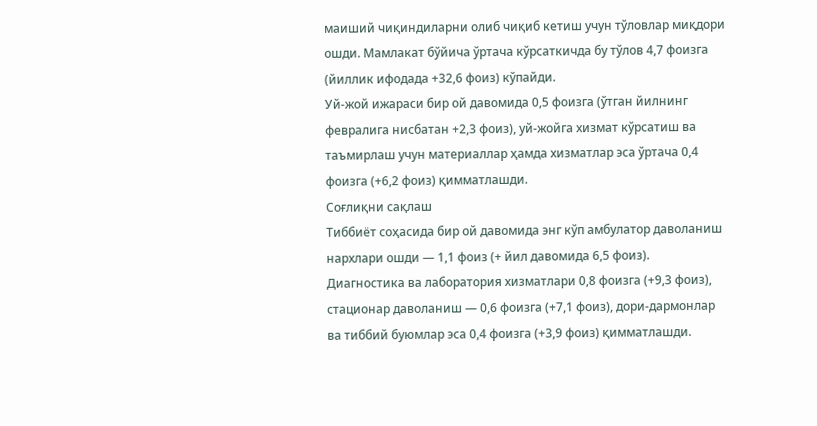маиший чиқиндиларни олиб чиқиб кетиш учун тўловлар миқдори ошди. Мамлакат бўйича ўртача кўрсаткичда бу тўлов 4,7 фоизга (йиллик ифодада +32,6 фоиз) кўпайди.
Уй-жой ижараси бир ой давомида 0,5 фоизга (ўтган йилнинг февралига нисбатан +2,3 фоиз), уй-жойга хизмат кўрсатиш ва таъмирлаш учун материаллар ҳамда хизматлар эса ўртача 0,4 фоизга (+6,2 фоиз) қимматлашди.
Соғлиқни сақлаш
Тиббиёт соҳасида бир ой давомида энг кўп амбулатор даволаниш нархлари ошди — 1,1 фоиз (+ йил давомида 6,5 фоиз).
Диагностика ва лаборатория хизматлари 0,8 фоизга (+9,3 фоиз), стационар даволаниш — 0,6 фоизга (+7,1 фоиз), дори-дармонлар ва тиббий буюмлар эса 0,4 фоизга (+3,9 фоиз) қимматлашди.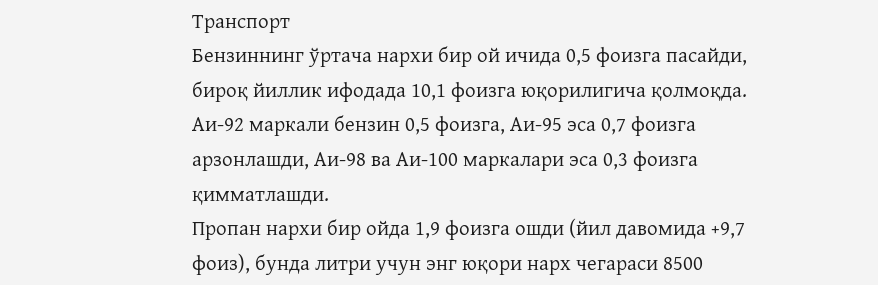Транспорт
Бензиннинг ўртача нархи бир ой ичида 0,5 фоизга пасайди, бироқ йиллик ифодада 10,1 фоизга юқорилигича қолмоқда. Аи-92 маркали бензин 0,5 фоизга, Аи-95 эса 0,7 фоизга арзонлашди, Аи-98 ва Аи-100 маркалари эса 0,3 фоизга қимматлашди.
Пропан нархи бир ойда 1,9 фоизга ошди (йил давомида +9,7 фоиз), бунда литри учун энг юқори нарх чегараси 8500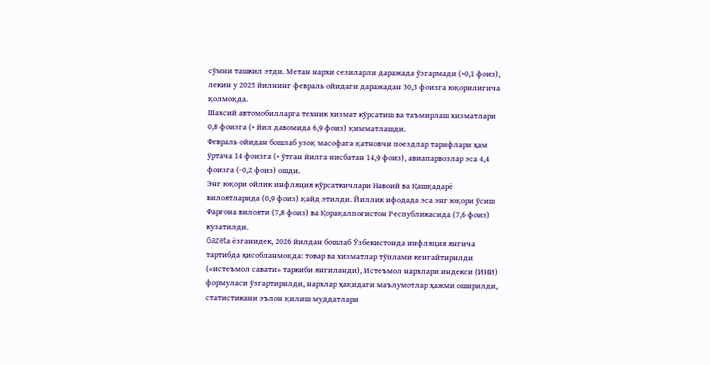сўмни ташкил этди. Метан нархи сезиларли даражада ўзгармади (+0,1 фоиз), лекин у 2025 йилнинг февраль ойидаги даражадан 30,3 фоизга юқорилигича қолмоқда.
Шахсий автомобилларга техник хизмат кўрсатиш ва таъмирлаш хизматлари 0,8 фоизга (+ йил давомида 6,9 фоиз) қимматлашди.
Февраль ойидан бошлаб узоқ масофага қатновчи поездлар тарифлари ҳам ўртача 14 фоизга (+ ўтган йилга нисбатан 14,9 фоиз), авиапарвозлар эса 4,4 фоизга (-0,2 фоиз) ошди.
Энг юқори ойлик инфляция кўрсаткичлари Навоий ва Қашқадарё вилоятларида (0,9 фоиз) қайд этилди. Йиллик ифодада эса энг юқори ўсиш Фарғона вилояти (7,8 фоиз) ва Қорақалпоғистон Республикасида (7,6 фоиз) кузатилди.
Gazetа ёзганидек, 2026 йилдан бошлаб Ўзбекистонда инфляция янгича тартибда ҳисобланмоқда: товар ва хизматлар тўплами кенгайтирилди («истеъмол савати» таркиби янгиланди), Истеъмол нархлари индекси (ИНИ) формуласи ўзгартирилди, нархлар ҳақидаги маълумотлар ҳажми оширилди, статистикани эълон қилиш муддатлари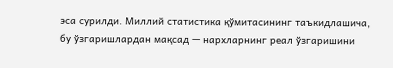эса сурилди. Миллий статистика қўмитасининг таъкидлашича, бу ўзгаришлардан мақсад — нархларнинг реал ўзгаришини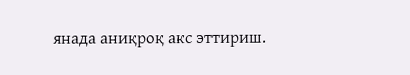янада аниқроқ акс эттириш.